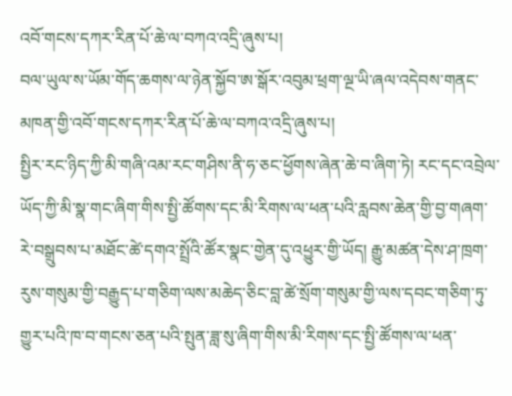འབོ་གངས་དཀར་རིན་པོ་ཆེ་ལ་བཀའ་འདྲི་ཞུས་པ།
བལ་ཡུལ་ས་ཡོམ་གོད་ཆགས་ལ་ཉེན་སྐྱོབ་ཨ་སྒོར་འབུམ་ཕྲག་ལྔ་ཡི་ཞལ་འདེབས་གནང་མཁན་གྱི་འབོ་གངས་དཀར་རིན་པོ་ཆེ་ལ་བཀའ་འདྲི་ཞུས་པ།
སྤྱིར་རང་ཉིད་ཀྱི་མི་གཞི་འམ་རང་གཤིས་ནི་ཧ་ཅང་ཕྱོགས་ཞེན་ཆེ་བ་ཞིག་ཏེ། རང་དང་འབྲེལ་ཡོད་ཀྱི་མི་སྣ་གང་ཞིག་གིས་སྤྱི་ཚོགས་དང་མི་རིགས་ལ་ཕན་པའི་རླབས་ཆེན་གྱི་བྱ་གཞག་རེ་བསྒྲུབས་པ་མཐོང་ཚེ་དགའ་སྤྲོའི་ཚོར་སྣང་གྱེན་དུ་འཕྱུར་གྱི་ཡོད། རྒྱུ་མཚན་དེས་ཤ་ཁྲག་རུས་གསུམ་གྱི་བརྒྱུད་པ་གཅིག་ལས་མཆེད་ཅིང་བླ་ཚེ་སྲོག་གསུམ་གྱི་ལས་དབང་གཅིག་ཏུ་གྱུར་པའི་ཁ་བ་གངས་ཅན་པའི་སྤུན་ཟླ་སུ་ཞིག་གིས་མི་རིགས་དང་སྤྱི་ཚོགས་ལ་ཕན་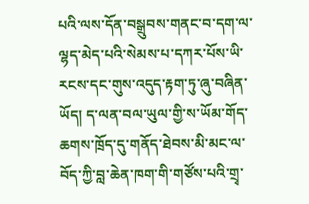པའི་ལས་དོན་བསྒྲུབས་གནང་བ་དག་ལ་ལྷད་མེད་པའི་སེམས་པ་དཀར་པོས་ཡི་རངས་དང་གུས་འདུད་རྟག་ཏུ་ཞུ་བཞིན་ཡོད། ད་ལན་བལ་ཡུལ་གྱི་ས་ཡོམ་གོད་ཆགས་ཁྲོད་དུ་གནོད་ཐེབས་མི་མང་ལ་བོད་ཀྱི་བླ་ཆེན་ཁག་གི་གཙོས་པའི་གྲྭ་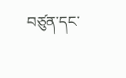བཙུན་དང་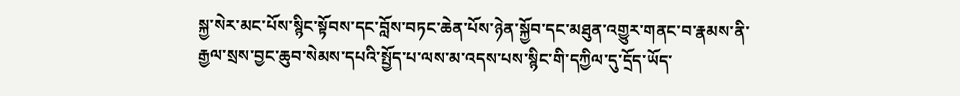སྐྱ་སེར་མང་པོས་སྙིང་སྟོབས་དང་བློས་བཏང་ཆེན་པོས་ཉེན་སྐྱོབ་དང་མཐུན་འགྱུར་གནང་བ་རྣམས་ནི་རྒྱལ་སྲས་བྱང་ཆུབ་སེམས་དཔའི་སྤྱོད་པ་ལས་མ་འདས་པས་སྙིང་གི་དཀྱིལ་དུ་དྲོད་ཡོད་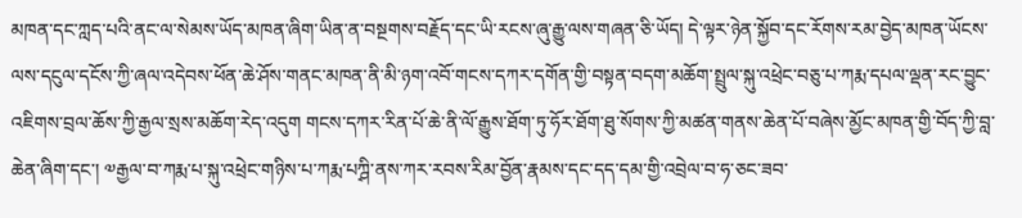མཁན་དང་ཀླད་པའི་ནང་ལ་སེམས་ཡོད་མཁན་ཞིག་ཡིན་ན་བསྔགས་བརྗོད་དང་ཡི་རངས་ཞུ་རྒྱུ་ལས་གཞན་ཅི་ཡོད། དེ་ལྟར་ཉེན་སྐྱོབ་དང་རོགས་རམ་བྱེད་མཁན་ཡོངས་ལས་དངུལ་དངོས་ཀྱི་ཞལ་འདེབས་ཕོན་ཆེ་ཤོས་གནང་མཁན་ནི་མི་ཉག་འབོ་གངས་དཀར་དགོན་གྱི་བསྟན་བདག་མཆོག་སྤྲུལ་སྐུ་འཕྲེང་བཅུ་པ་ཀརྨ་དཔལ་ལྡན་རང་བྱུང་འཇིགས་བྲལ་ཆོས་ཀྱི་རྒྱལ་སྲས་མཆོག་རེད་འདུག གངས་དཀར་རིན་པོ་ཆེ་ནི་ལོ་རྒྱུས་ཐོག་ཏུ་ཧོར་ཐོག་ཐུ་སོགས་ཀྱི་མཚན་གནས་ཆེན་པོ་བཞེས་མྱོང་མཁན་གྱི་བོད་ཀྱི་བླ་ཆེན་ཞིག་དང་། ༧རྒྱལ་བ་ཀརྨ་པ་སྐུ་འཕྲེང་གཉིས་པ་ཀརྨ་པཀྴི་ནས་ཀར་རབས་རིམ་བྱོན་རྣམས་དང་དད་དམ་གྱི་འབྲེལ་བ་ཧ་ཅང་ཟབ་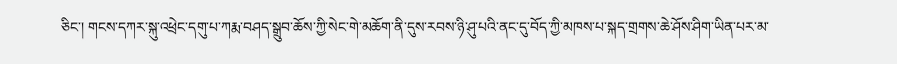ཅིང་། གངས་དཀར་སྐུ་འཕྲེང་དགུ་པ་ཀརྨ་བཤད་སྒྲུབ་ཆོས་ཀྱི་སེང་གེ་མཆོག་ནི་དུས་རབས་ཉི་ཤུ་པའི་ནང་དུ་བོད་ཀྱི་མཁས་པ་སྐད་གྲགས་ཆེ་ཤོས་ཤིག་ཡིན་པར་མ་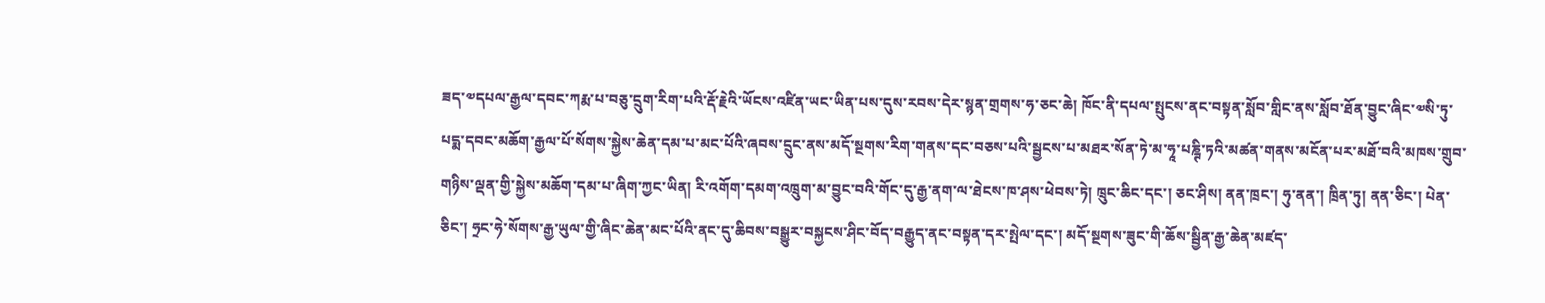ཟད་༧དཔལ་རྒྱལ་དབང་ཀརྨ་པ་བཅུ་དྲུག་རིག་པའི་རྡོ་རྗེའི་ཡོངས་འཛིན་ཡང་ཡིན་པས་དུས་རབས་དེར་སྙན་གྲགས་ཧ་ཅང་ཆེ། ཁོང་ནི་དཔལ་སྤུངས་ནང་བསྟན་སློབ་གླིང་ནས་སློབ་ཐོན་བྱུང་ཞིང་༧སི་ཏུ་པདྨ་དབང་མཆོག་རྒྱལ་པོ་སོགས་སྐྱེས་ཆེན་དམ་པ་མང་པོའི་ཞབས་དྲུང་ནས་མདོ་སྔགས་རིག་གནས་དང་བཅས་པའི་སྦྱངས་པ་མཐར་སོན་ཏེ་མ་ཧཱ་པཎྚི་ཏའི་མཚན་གནས་མངོན་པར་མཐོ་བའི་མཁས་གྲུབ་གཉིས་ལྡན་གྱི་སྐྱེས་མཆོག་དམ་པ་ཞིག་ཀྱང་ཡིན། རི་འགོག་དམག་འཁྲུག་མ་བྱུང་བའི་གོང་དུ་རྒྱ་ནག་ལ་ཐེངས་ཁ་ཤས་ཕེབས་ཏེ། ཁྲུང་ཆིང་དང་། ཅང་ཤིས། ནན་ཁྲང་། ཧུ་ནན་། ཁྲིན་ཏུ། ནན་ཅིང་། པེན་ཅིང་། ཧྲང་ཧེ་སོགས་རྒྱ་ཡུལ་གྱི་ཞིང་ཆེན་མང་པོའི་ནང་དུ་ཆིབས་བསྒྱུར་བསྐྱངས་ཤིང་བོད་བརྒྱུད་ནང་བསྟན་དར་སྤེལ་དང་། མདོ་སྔགས་ཟུང་གི་ཆོས་སྦྱིན་རྒྱ་ཆེན་མཛད་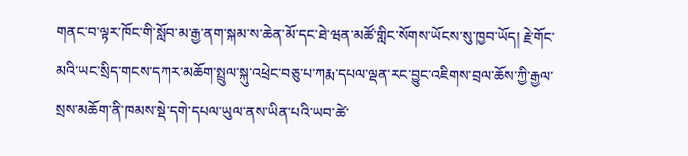གནང་བ་ལྟར་ཁོང་གི་སློབ་མ་རྒྱ་ནག་སྐམ་ས་ཆེན་མོ་དང་ཐེ་ཝན་མཚོ་གླིང་སོགས་ཡོངས་སུ་ཁྱབ་ཡོད། རྗེ་གོང་མའི་ཡང་སྲིད་གངས་དཀར་མཆོག་སྤྲུལ་སྐུ་འཕྲེང་བཅུ་པ་ཀརྨ་དཔལ་ལྡན་རང་བྱུང་འཇིགས་བྲལ་ཆོས་ཀྱི་རྒྱལ་སྲས་མཆོག་ནི་ཁམས་སྡེ་དགེ་དཔལ་ཡུལ་ནས་ཡིན་པའི་ཡབ་ཚེ་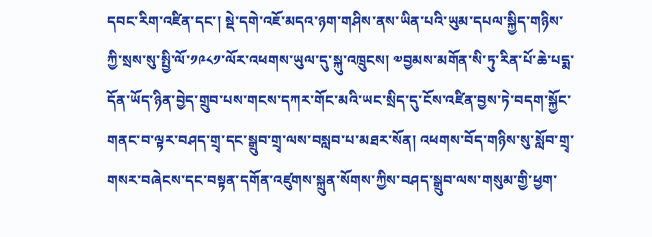དབང་རིག་འཛིན་དང་། སྡེ་དགེ་འཇོ་མདའ་ཉག་གཤིས་ནས་ཡིན་པའི་ཡུམ་དཔལ་སྐྱིད་གཉིས་ཀྱི་སྲས་སུ་སྤྱི་ལོ་༡༩༨༡་ལོར་འཕགས་ཡུལ་དུ་སྐུ་འཁྲུངས། ༧བྱམས་མགོན་སི་ཏུ་རིན་པོ་ཆེ་པདྨ་དོན་ཡོད་ཉིན་བྱེད་གྲུབ་པས་གངས་དཀར་གོང་མའི་ཡང་སྲིད་དུ་ངོས་འཛིན་བྱས་ཏེ་བདག་སྐྱོང་གནང་བ་ལྟར་བཤད་གྲྭ་དང་སྒྲུབ་གྲྭ་ལས་བསླབ་པ་མཐར་སོན། འཕགས་བོད་གཉིས་སུ་སློབ་གྲྭ་གསར་བཞེངས་དང་བསྟན་དགོན་འཛུགས་སྐྲུན་སོགས་ཀྱིས་བཤད་སྒྲུབ་ལས་གསུམ་གྱི་ཕྱག་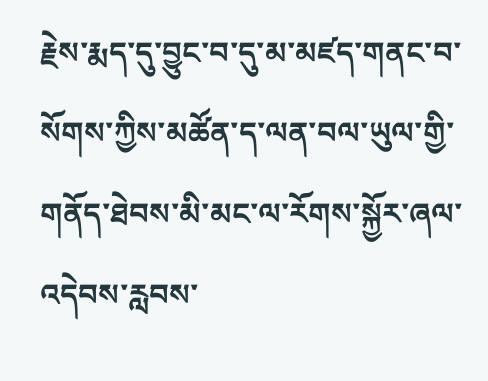རྗེས་རྨད་དུ་བྱུང་བ་དུ་མ་མཛད་གནང་བ་སོགས་ཀྱིས་མཚོན་ད་ལན་བལ་ཡུལ་གྱི་གནོད་ཐེབས་མི་མང་ལ་རོགས་སྐྱོར་ཞལ་འདེབས་རླབས་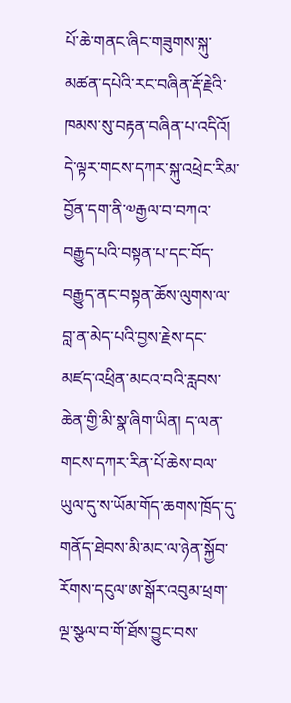པོ་ཆེ་གནང་ཞིང་གཟུགས་སྐུ་མཚན་དཔེའི་རང་བཞིན་རྡོ་རྗེའི་ཁམས་སུ་བརྟན་བཞིན་པ་འདིའོ། དེ་ལྟར་གངས་དཀར་སྐུ་འཕྲེང་རིམ་བྱོན་དག་ནི་༧རྒྱལ་བ་བཀའ་བརྒྱུད་པའི་བསྟན་པ་དང་བོད་བརྒྱུད་ནང་བསྟན་ཆོས་ལུགས་ལ་བླ་ན་མེད་པའི་བྱས་རྗེས་དང་མཛད་འཕྲིན་མངའ་བའི་རླབས་ཆེན་གྱི་མི་སྣ་ཞིག་ཡིན། ད་ལན་གངས་དཀར་རིན་པོ་ཆེས་བལ་ཡུལ་དུ་ས་ཡོམ་གོད་ཆགས་ཁྲོད་དུ་གནོད་ཐེབས་མི་མང་ལ་ཉེན་སྐྱོབ་རོགས་དངུལ་ཨ་སྒོར་འབུམ་ཕྲག་ལྔ་སྩལ་བ་གོ་ཐོས་བྱུང་བས་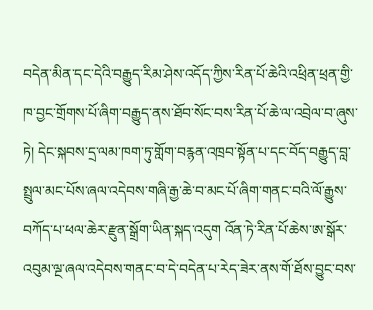བདེན་མིན་དང་དེའི་བརྒྱུད་རིམ་ཤེས་འདོད་ཀྱིས་རིན་པོ་ཆེའི་འཕྲིན་ཕྲན་གྱི་ཁ་བྱང་གྲོགས་པོ་ཞིག་བརྒྱུད་ནས་ཐོབ་སོང་བས་རིན་པོ་ཆེ་ལ་འབྲེལ་བ་ཞུས་ཏེ། དེང་སྐབས་དྲ་ལམ་ཁག་ཏུ་གློག་བརྙན་འཁྲབ་སྟོན་པ་དང་བོད་བརྒྱུད་བླ་སྤྲུལ་མང་པོས་ཞལ་འདེབས་གཞི་རྒྱ་ཆེ་བ་མང་པོ་ཞིག་གནང་བའི་ལོ་རྒྱུས་བཀོད་པ་ཕལ་ཆེར་རྫུན་སྒྲོག་ཡིན་སྐད་འདུག འོན་ཏེ་རིན་པོ་ཆེས་ཨ་སྒོར་འབུམ་ལྔ་ཞལ་འདེབས་གནང་བ་དེ་བདེན་པ་རེད་ཟེར་ནས་གོ་ཐོས་བྱུང་བས་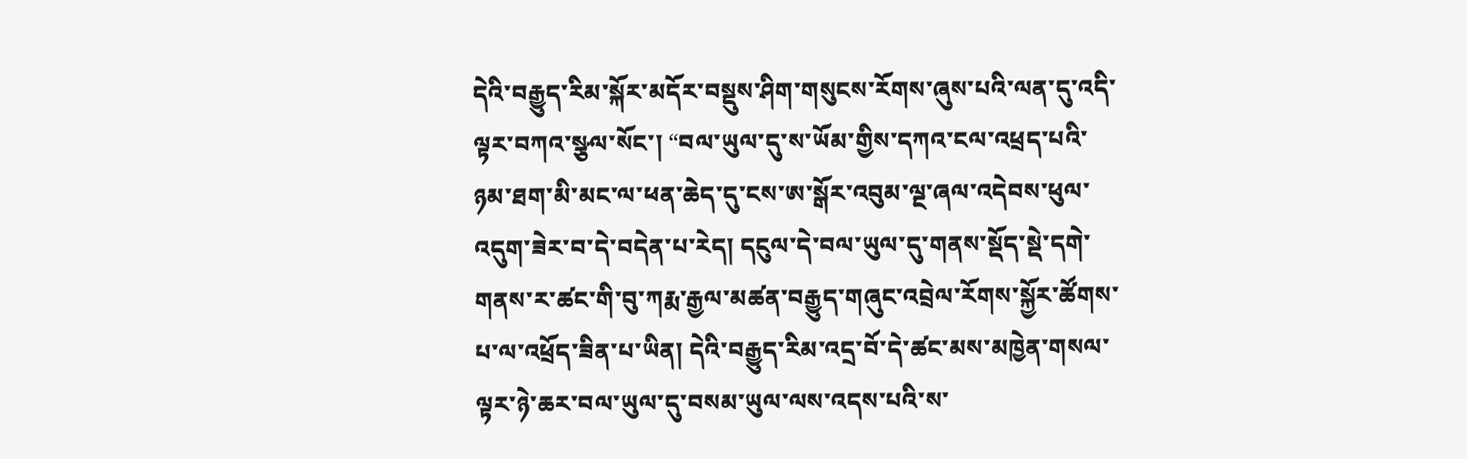དེའི་བརྒྱུད་རིམ་སྐོར་མདོར་བསྡུས་ཤིག་གསུངས་རོགས་ཞུས་པའི་ལན་དུ་འདི་ལྟར་བཀའ་སྩལ་སོང་། “བལ་ཡུལ་དུ་ས་ཡོམ་གྱིས་དཀའ་ངལ་འཕྲད་པའི་ཉམ་ཐག་མི་མང་ལ་ཕན་ཆེད་དུ་ངས་ཨ་སྒོར་འབུམ་ལྔ་ཞལ་འདེབས་ཕུལ་འདུག་ཟེར་བ་དེ་བདེན་པ་རེད། དངུལ་དེ་བལ་ཡུལ་དུ་གནས་སྡོད་སྡེ་དགེ་གནས་ར་ཚང་གི་བུ་ཀརྨ་རྒྱལ་མཚན་བརྒྱུད་གཞུང་འབྲེལ་རོགས་སྐྱོར་ཚོགས་པ་ལ་འཕྲོད་ཟིན་པ་ཡིན། དེའི་བརྒྱུད་རིམ་འདྲ་བོ་དེ་ཚང་མས་མཁྱེན་གསལ་ལྟར་ཉེ་ཆར་བལ་ཡུལ་དུ་བསམ་ཡུལ་ལས་འདས་པའི་ས་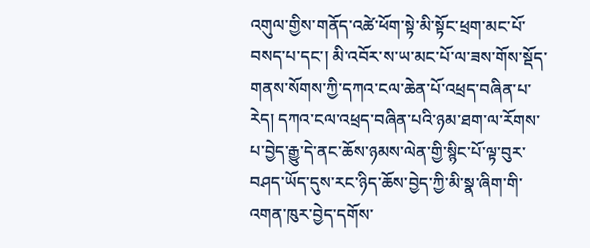འགུལ་གྱིས་གནོད་འཚེ་ཕོག་སྟེ་མི་སྟོང་ཕྲག་མང་པོ་བསད་པ་དང་། མི་འབོར་ས་ཡ་མང་པོ་ལ་ཟས་གོས་སྡོད་གནས་སོགས་ཀྱི་དཀའ་ངལ་ཆེན་པོ་འཕྲད་བཞིན་པ་རེད། དཀའ་ངལ་འཕྲད་བཞིན་པའི་ཉམ་ཐག་ལ་རོགས་པ་བྱེད་རྒྱུ་དེ་ནང་ཆོས་ཉམས་ལེན་གྱི་སྙིང་པོ་ལྟ་བུར་བཤད་ཡོད་དུས་རང་ཉིད་ཆོས་བྱེད་ཀྱི་མི་སྣ་ཞིག་གི་འགན་ཁུར་བྱེད་དགོས་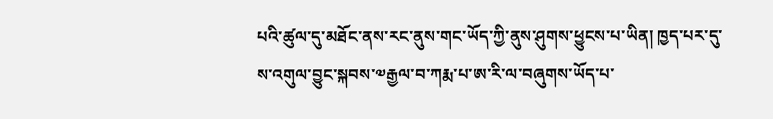པའི་ཚུལ་དུ་མཐོང་ནས་རང་ནུས་གང་ཡོད་ཀྱི་ནུས་ཤུགས་ཕྱུངས་པ་ཡིན། ཁྱད་པར་དུ་ས་འགུལ་བྱུང་སྐབས་༧རྒྱལ་བ་ཀརྨ་པ་ཨ་རི་ལ་བཞུགས་ཡོད་པ་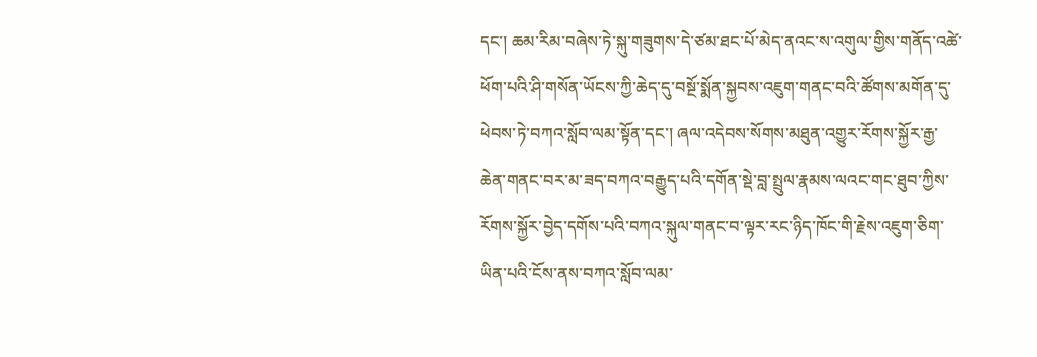དང་། ཆམ་རིམ་བཞེས་ཏེ་སྐུ་གཟུགས་དེ་ཙམ་ཐང་པོ་མེད་ནའང་ས་འགུལ་གྱིས་གནོད་འཚེ་ཕོག་པའི་ཤི་གསོན་ཡོངས་ཀྱི་ཆེད་དུ་བསྔོ་སྨོན་སྐྱབས་འཇུག་གནང་བའི་ཚོགས་མགོན་དུ་ཕེབས་ཏེ་བཀའ་སློབ་ལམ་སྟོན་དང་། ཞལ་འདེབས་སོགས་མཐུན་འགྱུར་རོགས་སྐྱོར་རྒྱ་ཆེན་གནང་བར་མ་ཟད་བཀའ་བརྒྱུད་པའི་དགོན་སྡེ་བླ་སྤྲུལ་རྣམས་ལའང་གང་ཐུབ་ཀྱིས་རོགས་སྐྱོར་བྱེད་དགོས་པའི་བཀའ་སྐུལ་གནང་བ་ལྟར་རང་ཉིད་ཁོང་གི་རྗེས་འཇུག་ཅིག་ཡིན་པའི་ངོས་ནས་བཀའ་སློབ་ལམ་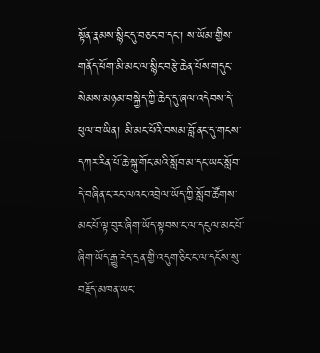སྟོན་རྣམས་སྙིང་དུ་བཅང་བ་དང་། ས་ཡོམ་གྱིས་གནོད་ཕོག་མི་མང་ལ་སྙིང་བརྩེ་ཆེན་པོས་གདུང་སེམས་མཉམ་བསྐྱེད་ཀྱི་ཆེད་དུ་ཞལ་འདེབས་དེ་ཕུལ་བ་ཡིན། མི་མང་པོའི་བསམ་བློ་ནང་དུ་གངས་དཀར་རིན་པོ་ཆེ་སྐུ་གོང་མའི་སློབ་མ་དང་ཡང་སློབ་དེ་བཞིན་ང་རང་ལའང་འབྲེལ་ཡོད་ཀྱི་སློབ་ཚོགས་མང་པོ་ལྟ་བུར་ཞིག་ཡོད་སྟབས་ང་ལ་དངུལ་མང་པོ་ཞིག་ཡོད་རྒྱུ་རེད་དྲན་གྱི་འདུག་ཅིང་ང་ལ་དངོས་སུ་བརྗོད་མཁན་ཡང་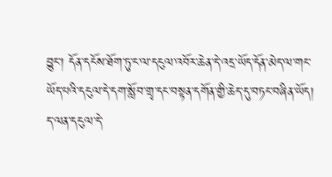བྱུང་། དོན་དངོས་ཐོག་ཏུ་ང་ལ་དངུལ་འབོར་ཆེན་དེ་འདྲ་ཡོད་དོན་མེད་ལ་གང་ཡོད་པའི་དངུལ་དེ་དག་སློབ་གྲྭ་དང་བསྟན་དགོན་གྱི་ཆེད་དུ་བཏང་བཞིན་ཡོད། ད་ལན་དངུལ་དེ་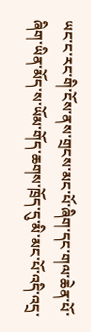ཡང་ང་རང་གི་ངོས་ནས་གྲངས་མང་པོ་ཞིག་དང་གལ་ཆེན་པོ་ཞིག་ཡིན་མོད་ས་ཡོམ་གོད་ཆགས་ཁྲོད་དུ་མི་མང་པོ་འདི་འདྲ་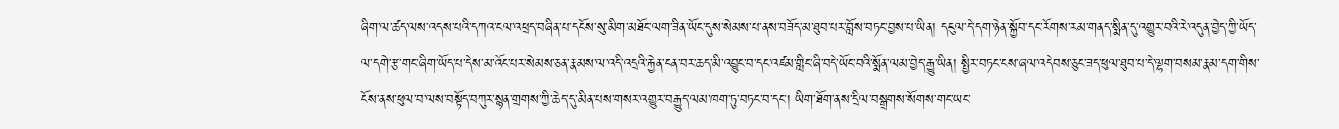ཞིག་ལ་ཚད་ལས་འདས་པའི་དཀའ་ངལ་འཕྲད་བཞིན་པ་དངོས་སུ་མིག་མཐོང་ལག་ཟིན་ཡོང་དུས་སེམས་པ་ནས་བཟོད་མ་ཐུབ་པར་བློས་བཏང་བྱས་པ་ཡིན། དངུལ་དེ་དག་ཉེན་སྐྱོབ་དང་རོགས་རམ་གནད་སྨིན་དུ་འགྱུར་བའི་རེ་འདུན་བྱེད་ཀྱི་ཡོད་ལ་དགེ་རྩ་གང་ཞིག་ཡོད་པ་དེས་མ་འོང་པར་སེམས་ཅན་རྣམས་ལ་འདི་འདྲའི་རྐྱེན་ངན་བར་ཆད་མི་འབྱུང་བ་དང་འཛམ་གླིང་ཞི་བདེ་ཡོང་བའི་སྨོན་ལམ་བྱེད་རྒྱུ་ཡིན། སྤྱིར་བཏང་ངས་ཞལ་འདེབས་ཅུང་ཟད་ཕུལ་ཐུབ་པ་དེ་ལྷག་བསམ་རྣམ་དག་གིས་ངོས་ནས་ཕུལ་བ་ལས་བསྟོད་བཀུར་སྙན་གྲགས་ཀྱི་ཆེད་དུ་མིན་པས་གསར་འགྱུར་བརྒྱུད་ལམ་ཁག་ཏུ་བཏང་བ་དང་། ཡིག་ཐོག་ནས་དྲིལ་བསྒྲགས་སོགས་གང་ཡང་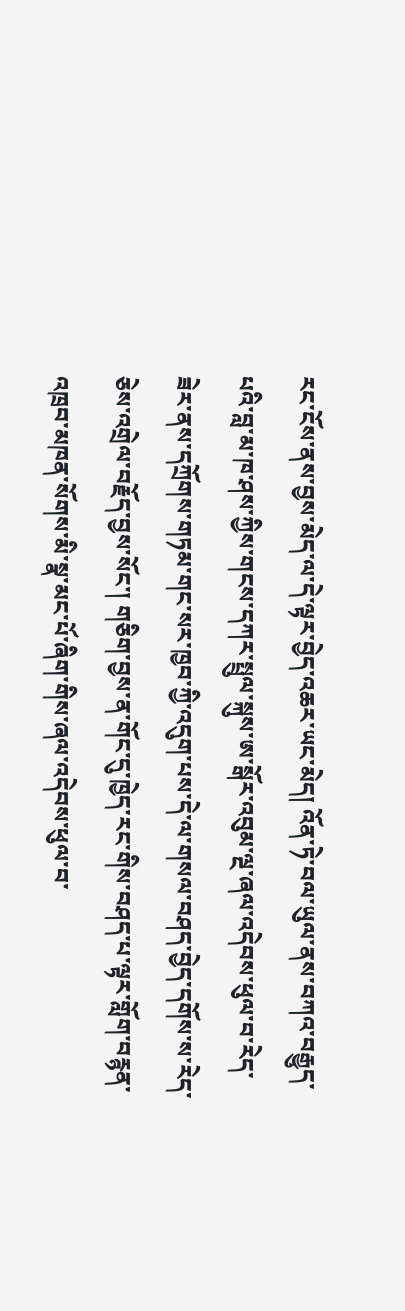རང་ངོས་ནས་བྱས་མེད་ལ་དེ་ལྟར་བྱེད་འཆར་ཡང་མེད། འོན་ཏེ་བལ་ཡུལ་ནས་བཀའ་བརྒྱུད་པའི་བླ་མ་ཁ་ཤས་ཀྱིས་གངས་དཀར་སྤྲུལ་སྐུས་ཨ་སྒོར་འབུམ་ལྔ་ཞལ་འདེབས་ཕུལ་བ་རེད་ཟེར་ནས་དཀྲོགས་གཏམ་གང་སར་ཁྱབ་ཀྱི་འདུག་པས་དེ་ལ་གསལ་བཤད་བྱེད་དགོས་ས་རེད་ཅེས་འགྲེལ་བརྗོད་བྱས་སོང་། གཅིག་བྱས་ན་གོང་དུ་ཁྱེད་རང་གིས་བཤད་པ་ལྟར་གློག་བརྙན་འཁྲབ་མཁན་སོགས་མི་སྣ་མང་པོ་ཞིག་གིས་ཞལ་འདེབས་ཕུལ་བ་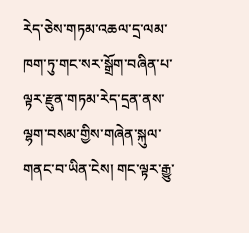རེད་ཅེས་གཏམ་འཆལ་དྲ་ལམ་ཁག་ཏུ་གང་སར་སྒྲོག་བཞིན་པ་ལྟར་རྫུན་གཏམ་རེད་དྲན་ནས་ལྷག་བསམ་གྱིས་གཞེན་སྐུལ་གནང་བ་ཡིན་ངེས། གང་ལྟར་རྒྱུ་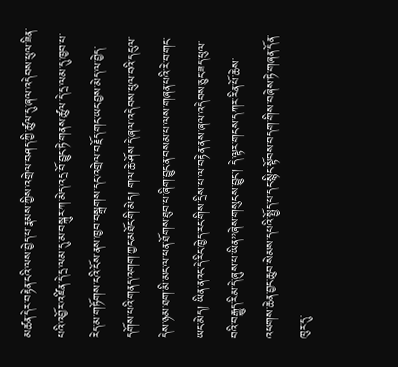མཚན་དེར་བརྟེན་ངའི་ལས་བྱེད་པ་རྣམས་ཀྱིས་འགྲེལ་བཤད་ཀྱི་ཚུལ་དུ་ཞལ་འདེབས་ཕུལ་ཟིན་པའི་འབྱོར་འཛིན་དེ་དྲ་ལམ་དུ་མ་བསྐུར་ཀ་མེད་འདྲ་བོ་བྱུང་ཏེ་གནས་ཚུལ་དེ་དྲ་ལམ་དུ་ཁྱབ་པ་རེད་མ་གཏོགས་ངའི་ངོས་ནས་ཁྱབ་བསྒྲགས་དང་འགྲེལ་བརྗོད་གང་ཡང་བྱས་མེད་ལ་བྱེད་དགོས་པའི་གནད་འགག་ཀྱང་མཐོང་གི་མེད། གལ་ཆེ་ཤོས་དེ་ཞལ་འདེབས་ཕུལ་བའི་དངུལ་དེས་ཉམ་ཐག་མི་མང་ལ་ཕན་ཐོགས་ཐུབ་པ་ཞིག་བྱུང་ན་བསམ་པ་ལས་གཞན་པའི་རེ་བ་གང་ཡང་མེད། ཡིན་ནའང་དེ་རིང་ཁྱེད་རང་གིས་དྲིས་པ་ལ་བརྟེན་ནས་ཞལ་འདེབས་ཅུང་ཟད་ཕུལ་བའི་བརྒྱུད་རིམ་དེ་ཞུས་པ་ཡིན’’ཞེས་གསུངས་བྱུང་། དེ་ལྟར་གངས་དཀར་རིན་པོ་ཆེས་འཕགས་ཆེན་བྱང་ཆུབ་སེམས་དཔའི་སྤྱོད་པ་དང་སྙིང་སྟོབས་བདག་གིས་བཞེས་ཏེ་གཞན་དོན་ཁུར་དུ་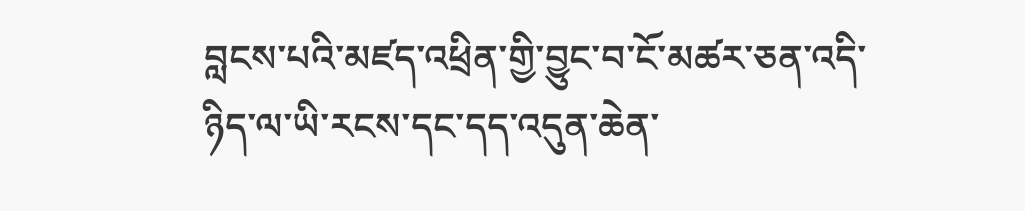བླངས་པའི་མཛད་འཕྲིན་གྱི་བྱུང་བ་ངོ་མཚར་ཅན་འདི་ཉིད་ལ་ཡི་རངས་དང་དད་འདུན་ཆེན་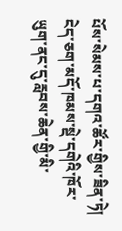པོས་སེམས་པ་དགའ་ཚོར་གྱིས་ཟིན་ཏེ། ངེད་ཅག་མདོ་ཁམས་སྡེ་དགེའི་ཁོར་ཡུག་ནང་དུ་རླབས་ཆེན་གྱི་མི་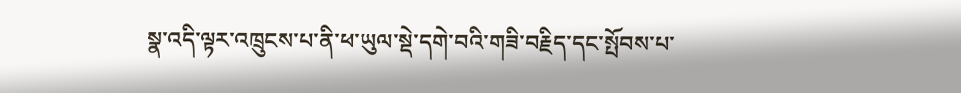སྣ་འདི་ལྟར་འཁྲུངས་པ་ནི་ཕ་ཡུལ་སྡེ་དགེ་བའི་གཟི་བརྗིད་དང་སྤོབས་པ་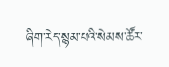ཞིག་རེད་སྙམ་པའི་སེམས་ཚོར་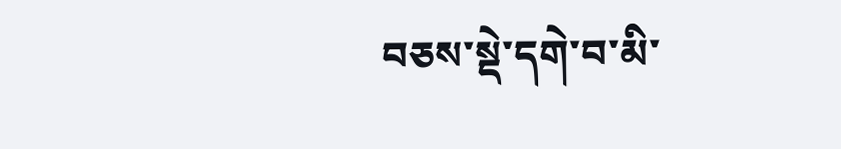བཅས་སྡེ་དགེ་བ་མི་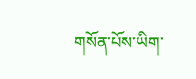གསོན་པོས་ཡིག་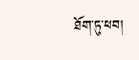ཐོག་ཏུ་ཕབ།